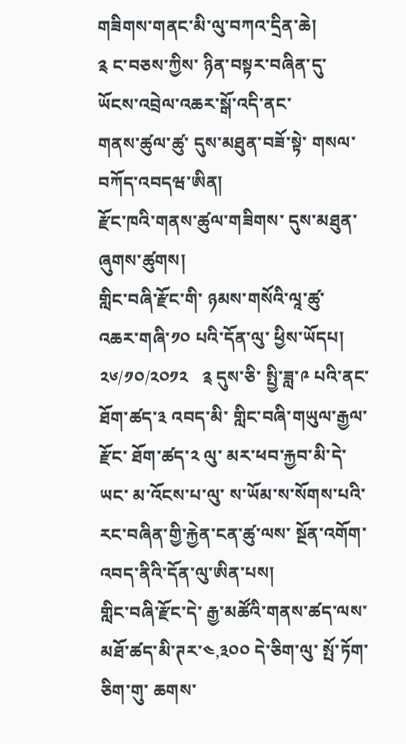གཟིགས་གནང་མི་ལུ་བཀའ་དྲིན་ཆེ།
༉ ང་བཅས་ཀྱིས་ ཉིན་བསྟར་བཞིན་དུ་
ཡོངས་འབྲེལ་འཆར་སྒོ་འདི་ནང་
གནས་ཚུལ་ཚུ་ དུས་མཐུན་བཟོ་སྟེ་ གསལ་བཀོད་འབདཝ་ཨིན།
རྫོང་ཁའི་གནས་ཚུལ་གཟིགས་ དུས་མཐུན་ཞུགས་ཚུགས།
གླིང་བཞི་རྫོང་གི་ ཉམས་གསོའི་ལཱ་ཚུ་ འཆར་གཞི་༡༠ པའི་དོན་ལུ་ ཕྱིས་ཡོདཔ།
༢༦/༡༠/༢༠༡༢   ༉ དུས་ཅི་ སྤྱི་ཟླ་༩ པའི་ནང་ ཐོག་ཚད་༣ འབད་མི་ གླིང་བཞི་གཡུལ་རྒྱལ་རྫོང་ ཐོག་ཚད་༢ ལུ་ མར་ཕབ་རྐྱབ་མི་དེ་ཡང་ མ་འོངས་པ་ལུ་ ས་ཡོམ་ས་སོགས་པའི་ རང་བཞིན་གྱི་རྐྱེན་ངན་ཚུ་ལས་ སྔོན་འགོག་འབད་ནིའི་དོན་ལུ་ཨིན་པས།
གླིང་བཞི་རྫོང་དེ་ རྒྱ་མཚོའི་གནས་ཚད་ལས་ མཐོ་ཚད་མི་ཊར་༤,༣༠༠ དེ་ཅིག་ལུ་ སྤོ་ཏོག་ཅིག་གུ་ ཆགས་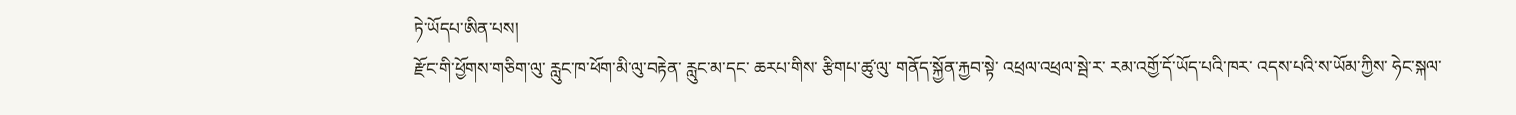ཏེ་ཡོདཔ་ཨིན་པས།
རྫོང་གི་ཕྱོགས་གཅིག་ལུ་ རླུང་ཁ་ཕོག་མི་ལུ་བརྟེན་ རླུང་མ་དང་ ཆརཔ་གིས་ རྩིགཔ་ཚུ་ལུ་ གནོད་སྐྱོན་རྐྱབ་སྟེ་ འཕྲལ་འཕྲལ་སྦེ་ར་ རམ་འགྱོ་དོ་ཡོད་པའི་ཁར་ འདས་པའི་ས་ཡོམ་ཀྱིས་ ཧེང་སྐལ་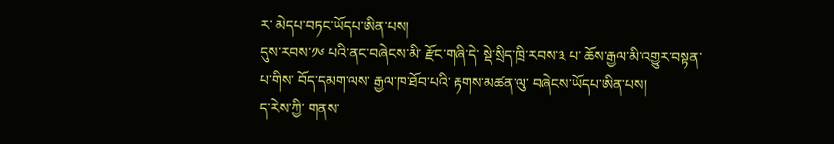ར་ མེདཔ་བཏང་ཡོདཔ་ཨིན་པས།
དུས་རབས་༡༦ པའི་ནང་བཞེངས་མི་ རྫོང་གཞི་དེ་ སྡེ་སྲིད་ཁྲི་རབས་༣ པ་ ཆོས་རྒྱལ་མི་འགྱུར་བསྟན་པ་གིས་ བོད་དམག་ལས་ རྒྱལ་ཁ་ཐོབ་པའི་ རྟགས་མཚན་ལུ་ བཞེངས་ཡོདཔ་ཨིན་པས།
ད་རེས་ཀྱི་ གནས་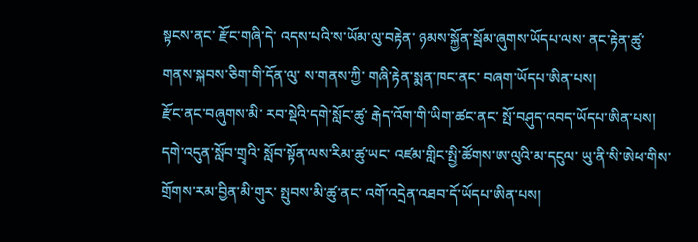སྟངས་ནང་ རྫོང་གཞི་དེ་ འདས་པའི་ས་ཡོམ་ལུ་བརྟེན་ ཉམས་སྐྱོན་སྦོམ་ཞུགས་ཡོདཔ་ལས་ ནང་རྟེན་ཚུ་ གནས་སྐབས་ཅིག་གི་དོན་ལུ་ ས་གནས་ཀྱི་ གཞི་རྟེན་སྨན་ཁང་ནང་ བཞག་ཡོདཔ་ཨིན་པས།
རྫོང་ནང་བཞུགས་མི་ རབ་སྡེའི་དགེ་སློང་ཚུ་ རྒེད་འོག་གི་ཡིག་ཚང་ནང་ སྤོ་བཤུད་འབད་ཡོདཔ་ཨིན་པས།
དགེ་འདུན་སློབ་གྲྭའི་ སློབ་སྟོན་ལས་རིམ་ཚུ་ཡང་ འཛམ་གླིང་སྤྱི་ཚོགས་ཨ་ལུའི་མ་དངུལ་ ཡུ་ནི་སི་ཨེཕ་གིས་ གྲོགས་རམ་བྱིན་མི་གུར་ སྤུབས་མི་ཚུ་ནང་ འགོ་འདྲེན་འཐབ་དོ་ཡོདཔ་ཨིན་པས།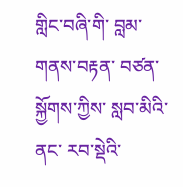གླིང་བཞི་གི་ བླམ་གནས་བརྟན་ བཙན་སྐྱོགས་ཀྱིས་ སླབ་མིའི་ནང་ རབ་སྡེའི་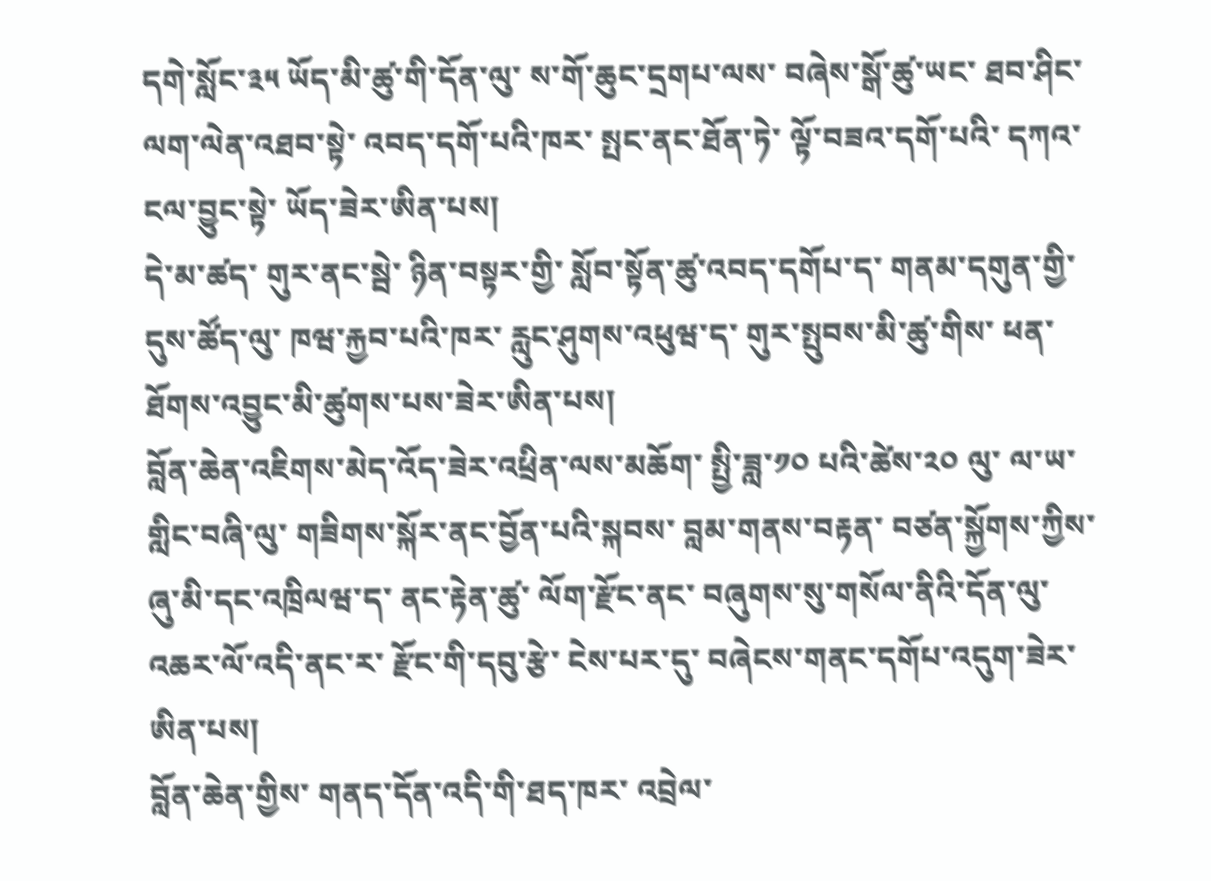དགེ་སློང་༣༥ ཡོད་མི་ཚུ་གི་དོན་ལུ་ ས་གོ་ཆུང་དྲགཔ་ལས་ བཞེས་སྒོ་ཚུ་ཡང་ ཐབ་ཤིང་ལག་ལེན་འཐབ་སྟེ་ འབད་དགོ་པའི་ཁར་ སྤང་ནང་ཐོན་ཏེ་ ལྟོ་བཟའ་དགོ་པའི་ དཀའ་ངལ་བྱུང་སྟེ་ ཡོད་ཟེར་ཨིན་པས།
དེ་མ་ཚད་ གུར་ནང་སྦེ་ ཉིན་བསྟར་གྱི་ སློབ་སྟོན་ཚུ་འབད་དགོཔ་ད་ གནམ་དགུན་གྱི་དུས་ཚོད་ལུ་ ཁཝ་རྐྱབ་པའི་ཁར་ རླུང་ཤུགས་འཕུཝ་ད་ གུར་སྤུབས་མི་ཚུ་གིས་ ཕན་ཐོགས་འབྱུང་མི་ཚུགས་པས་ཟེར་ཨིན་པས།
བློན་ཆེན་འཇིགས་མེད་འོད་ཟེར་འཕྲིན་ལས་མཆོག་ སྤྱི་ཟླ་༡༠ པའི་ཚེས་༢༠ ལུ་ ལ་ཡ་གླིང་བཞི་ལུ་ གཟིགས་སྐོར་ནང་བྱོན་པའི་སྐབས་ བླམ་གནས་བརྟན་ བཙན་སྐྱོགས་ཀྱིས་ ཞུ་མི་དང་འཁྲིལཝ་ད་ ནང་རྟེན་ཚུ་ ལོག་རྫོང་ནང་ བཞུགས་སུ་གསོལ་ནིའི་དོན་ལུ་ འཆར་ལོ་འདི་ནང་ར་ རྫོང་གི་དབུ་རྩེ་ ངེས་པར་དུ་ བཞེངས་གནང་དགོཔ་འདུག་ཟེར་ཨིན་པས།
བློན་ཆེན་གྱིས་ གནད་དོན་འདི་གི་ཐད་ཁར་ འབྲེལ་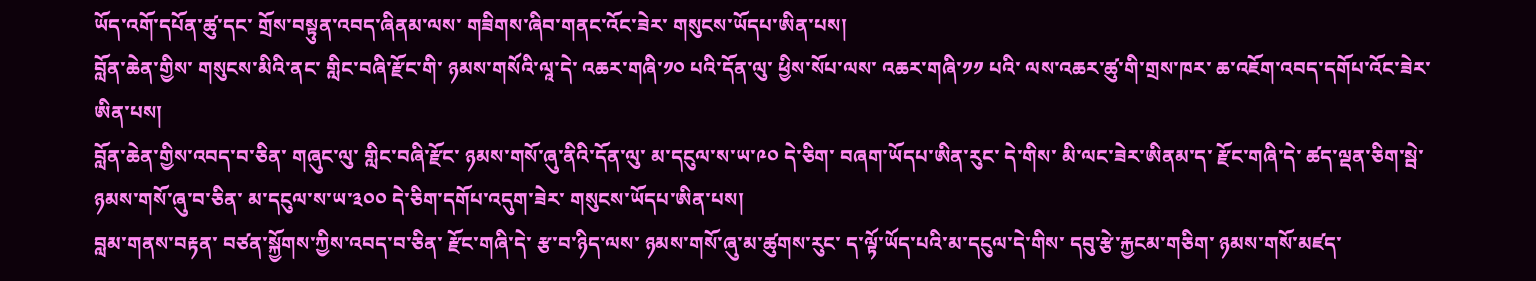ཡོད་འགོ་དཔོན་ཚུ་དང་ གྲོས་བསྟུན་འབད་ཞིནམ་ལས་ གཟིགས་ཞིབ་གནང་འོང་ཟེར་ གསུངས་ཡོདཔ་ཨིན་པས།
བློན་ཆེན་གྱིས་ གསུངས་མིའི་ནང་ གླིང་བཞི་རྫོང་གི་ ཉམས་གསོའི་ལཱ་དེ་ འཆར་གཞི་༡༠ པའི་དོན་ལུ་ ཕྱིས་སོཔ་ལས་ འཆར་གཞི་༡༡ པའི་ ལས་འཆར་ཚུ་གི་གྲས་ཁར་ ཆ་འཇོག་འབད་དགོཔ་འོང་ཟེར་ཨིན་པས།
བློན་ཆེན་གྱིས་འབད་བ་ཅིན་ གཞུང་ལུ་ གླིང་བཞི་རྫོང་ ཉམས་གསོ་ཞུ་ནིའི་དོན་ལུ་ མ་དངུལ་ས་ཡ་༩༠ དེ་ཅིག་ བཞག་ཡོདཔ་ཨིན་རུང་ དེ་གིས་ མི་ལང་ཟེར་ཨིནམ་ད་ རྫོང་གཞི་དེ་ ཚད་ལྡན་ཅིག་སྦེ་ ཉམས་གསོ་ཞུ་བ་ཅིན་ མ་དངུལ་ས་ཡ་༣༠༠ དེ་ཅིག་དགོཔ་འདུག་ཟེར་ གསུངས་ཡོདཔ་ཨིན་པས།
བླམ་གནས་བརྟན་ བཙན་སྐྱོགས་ཀྱིས་འབད་བ་ཅིན་ རྫོང་གཞི་དེ་ རྩ་བ་ཉིད་ལས་ ཉམས་གསོ་ཞུ་མ་ཚུགས་རུང་ ད་ལྟོ་ཡོད་པའི་མ་དངུལ་དེ་གིས་ དབུ་རྩེ་རྐྱངམ་གཅིག་ ཉམས་གསོ་མཛད་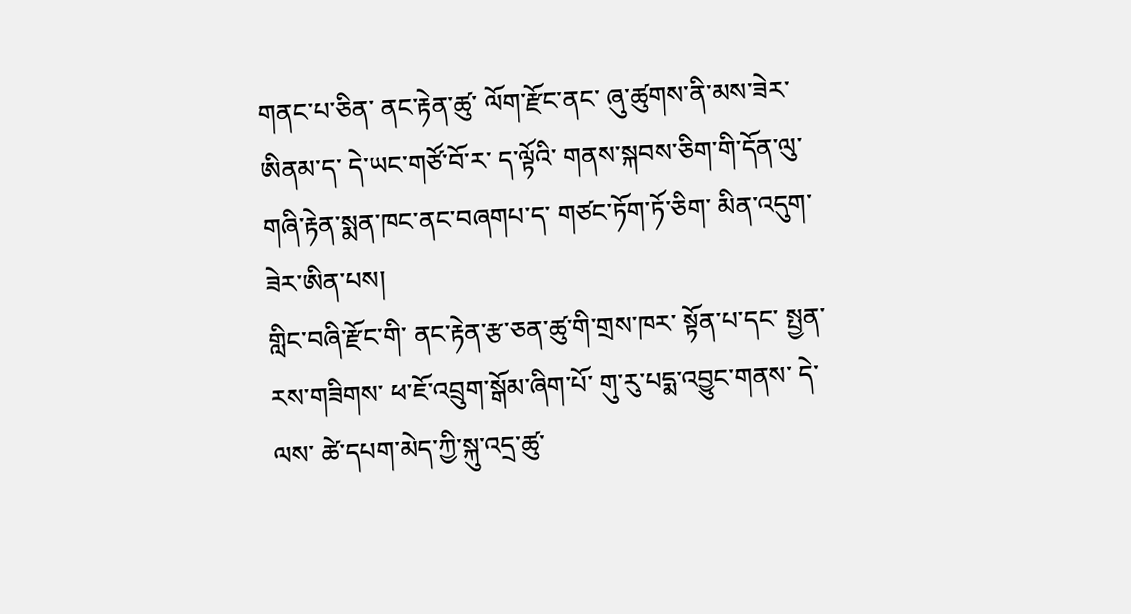གནང་པ་ཅིན་ ནང་རྟེན་ཚུ་ ལོག་རྫོང་ནང་ ཞུ་ཚུགས་ནི་མས་ཟེར་ཨིནམ་ད་ དེ་ཡང་གཙོ་བོ་ར་ ད་ལྟོའི་ གནས་སྐབས་ཅིག་གི་དོན་ལུ་ གཞི་རྟེན་སྨན་ཁང་ནང་བཞགཔ་ད་ གཙང་ཏོག་ཏོ་ཅིག་ མིན་འདུག་ཟེར་ཨིན་པས།
གླིང་བཞི་རྫོང་གི་ ནང་རྟེན་རྩ་ཅན་ཚུ་གི་གྲས་ཁར་ སྟོན་པ་དང་ སྤྱན་རས་གཟིགས་ ཕ་ཇོ་འབྲུག་སྒོམ་ཞིག་པོ་ གུ་རུ་པདྨ་འབྱུང་གནས་ དེ་ལས་ ཚེ་དཔག་མེད་ཀྱི་སྐུ་འདྲ་ཚུ་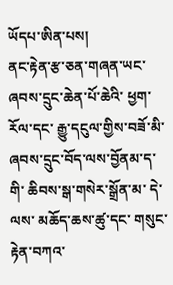ཡོདཔ་ཨིན་པས།
ནང་རྟེན་རྩ་ཅན་གཞན་ཡང་ ཞབས་དྲུང་ཆེན་པོ་ཆེའི་ ཕྱག་རོལ་དང་ རྒྱུ་དངུལ་གྱིས་བཟོ་མི་ ཞབས་དྲུང་བོད་ལས་བྱོནམ་ད་གི་ ཆིབས་སྒ་གསེར་སྒྲོན་མ་ དེ་ལས་ མཆོད་ཆས་ཚུ་དང་ གསུང་རྟེན་བཀའ་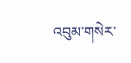འབུམ་གསེར་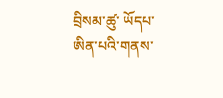བྲིསམ་ཚུ་ ཡོདཔ་ཨིན་པའི་གནས་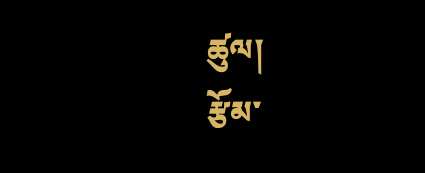ཚུལ།
རྩོམ་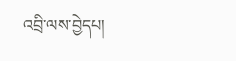འབྲི་ལས་བྱེདཔ།